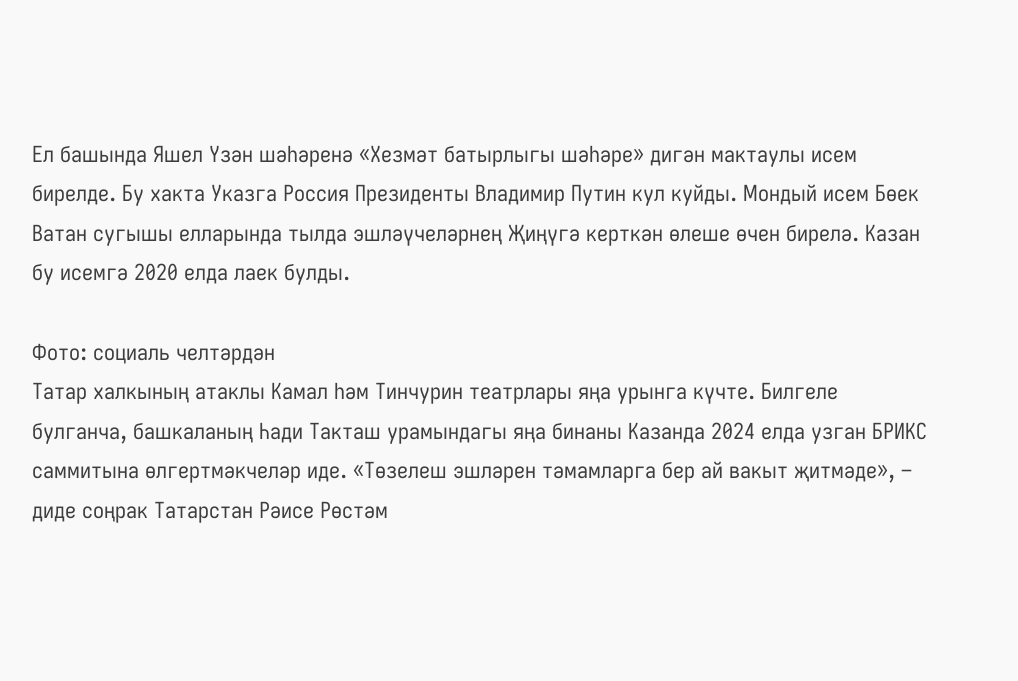Ел башында Яшел Үзән шәһәренә «Хезмәт батырлыгы шәһәре» дигән мактаулы исем бирелде. Бу хакта Указга Россия Президенты Владимир Путин кул куйды. Мондый исем Бөек Ватан сугышы елларында тылда эшләүчеләрнең Җиңүгә керткән өлеше өчен бирелә. Казан бу исемгә 2020 елда лаек булды.

Фото: социаль челтәрдән
Татар халкының атаклы Камал һәм Тинчурин театрлары яңа урынга күчте. Билгеле булганча, башкаланың Һади Такташ урамындагы яңа бинаны Казанда 2024 елда узган БРИКС саммитына өлгертмәкчеләр иде. «Төзелеш эшләрен тәмамларга бер ай вакыт җитмәде», – диде соңрак Татарстан Рәисе Рөстәм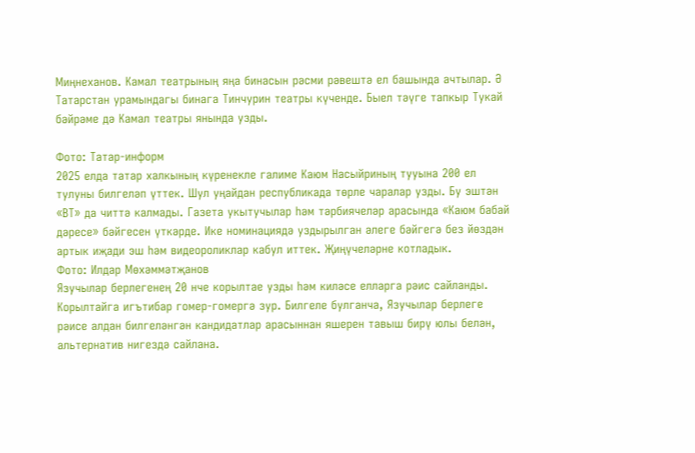Миңнеханов. Камал театрының яңа бинасын рәсми рәвештә ел башында ачтылар. Ә Татарстан урамындагы бинага Тинчурин театры күченде. Быел тәүге тапкыр Тукай бәйрәме дә Камал театры янында узды.

Фото: Татар-информ
2025 елда татар халкының күренекле галиме Каюм Насыйриның тууына 200 ел тулуны билгеләп үттек. Шул уңайдан республикада төрле чаралар узды. Бу эштән «ВТ» да читтә калмады. Газета укытучылар һәм тәрбиячеләр арасында «Каюм бабай дәресе» бәйгесен үткәрде. Ике номинациядә уздырылган әлеге бәйгегә без йөздән артык иҗади эш һәм видеороликлар кабул иттек. Җиңүчеләрне котладык.
Фото: Илдар Мөхәммәтҗанов
Язучылар берлегенең 20 нче корылтае узды һәм киләсе елларга рәис сайланды. Корылтайга игътибар гомер-гомергә зур. Билгеле булганча, Язучылар берлеге рәисе алдан билгеләнгән кандидатлар арасыннан яшерен тавыш бирү юлы белән, альтернатив нигездә сайлана.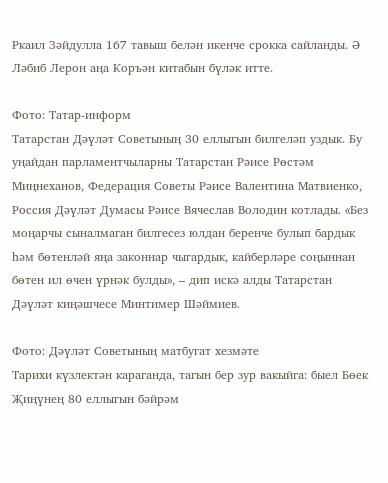Ркаил Зәйдулла 167 тавыш белән икенче срокка сайланды. Ә Ләбиб Лерон аңа Коръән китабын бүләк итте.

Фото: Татар-информ
Татарстан Дәүләт Советының 30 еллыгын билгеләп уздык. Бу уңайдан парламентчыларны Татарстан Рәисе Рөстәм Миңнеханов, Федерация Советы Рәисе Валентина Матвиенко, Россия Дәүләт Думасы Рәисе Вячеслав Володин котлады. «Без моңарчы сыналмаган билгесез юлдан беренче булып бардык һәм бөтенләй яңа законнар чыгардык, кайберләре соңыннан бөтен ил өчен үрнәк булды», – дип искә алды Татарстан Дәүләт киңәшчесе Минтимер Шәймиев.

Фото: Дәүләт Советының матбугат хезмәте
Тарихи күзлектән караганда, тагын бер зур вакыйга: быел Бөек Җиңүнең 80 еллыгын бәйрәм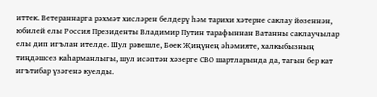иттек. Ветераннарга рәхмәт хисләрен белдерү һәм тарихи хәтерне саклау йөзеннән, юбилей елы Россия Президенты Владимир Путин тарафыннан Ватанны саклаучылар елы дип игълан ителде. Шул рәвешле, Бөек Җиңүнең әһәмияте, халкыбызның тиңдәшсез каһарманлыгы, шул исәптән хәзерге СВО шартларында да, тагын бер кат игътибар үзәгенә куелды.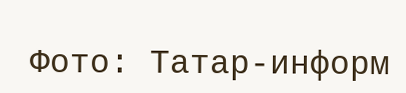Фото: Татар-информ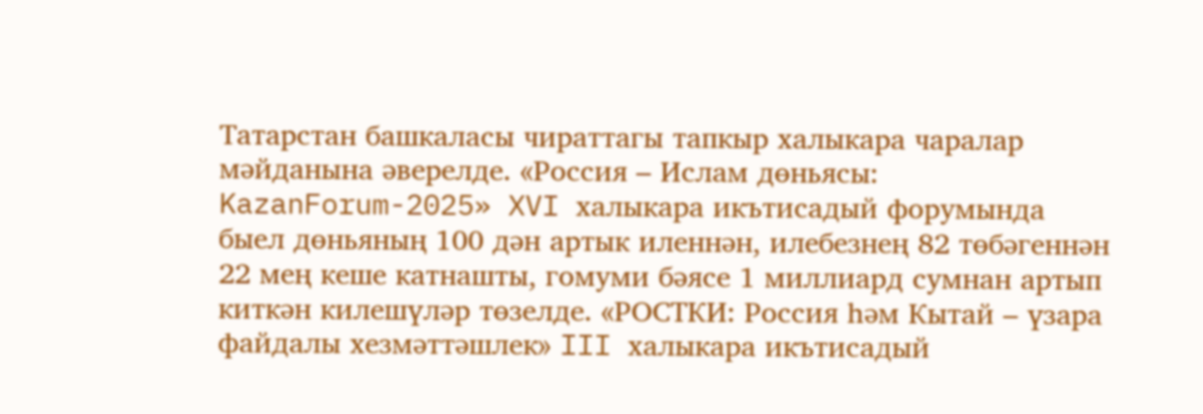Татарстан башкаласы чираттагы тапкыр халыкара чаралар мәйданына әверелде. «Россия – Ислам дөньясы: KazanForum-2025» XVI халыкара икътисадый форумында быел дөньяның 100 дән артык иленнән, илебезнең 82 төбәгеннән 22 мең кеше катнашты, гомуми бәясе 1 миллиард сумнан артып киткән килешүләр төзелде. «РОСТКИ: Россия һәм Кытай – үзара файдалы хезмәттәшлек» III халыкара икътисадый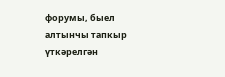форумы, быел алтынчы тапкыр үткәрелгән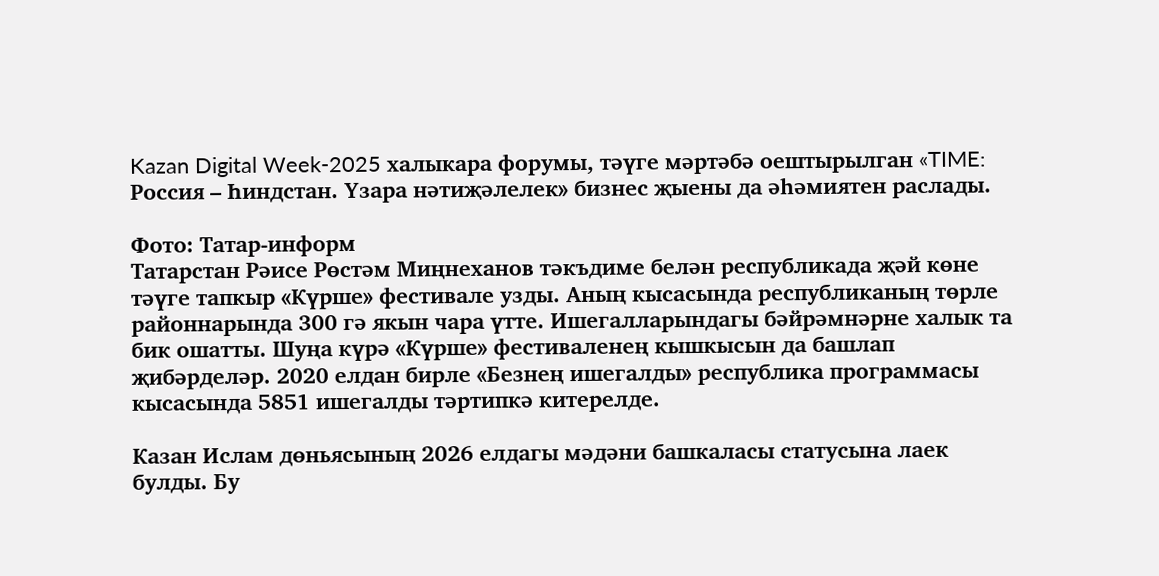Kazan Digital Week-2025 халыкара форумы, тәүге мәртәбә оештырылган «TIME: Россия – Һиндстан. Үзара нәтиҗәлелек» бизнес җыены да әһәмиятен раслады.

Фото: Татар-информ
Татарстан Рәисе Рөстәм Миңнеханов тәкъдиме белән республикада җәй көне тәүге тапкыр «Күрше» фестивале узды. Аның кысасында республиканың төрле районнарында 300 гә якын чара үтте. Ишегалларындагы бәйрәмнәрне халык та бик ошатты. Шуңа күрә «Күрше» фестиваленең кышкысын да башлап җибәрделәр. 2020 елдан бирле «Безнең ишегалды» республика программасы кысасында 5851 ишегалды тәртипкә китерелде.

Казан Ислам дөньясының 2026 елдагы мәдәни башкаласы статусына лаек булды. Бу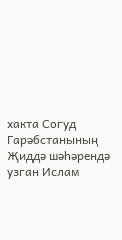хакта Согуд Гарәбстанының Җиддә шәһәрендә узган Ислам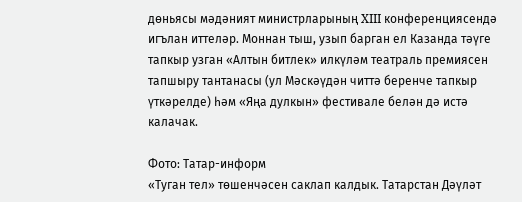дөньясы мәдәният министрларының XIII конференциясендә игълан иттеләр. Моннан тыш, узып барган ел Казанда тәүге тапкыр узган «Алтын битлек» илкүләм театраль премиясен тапшыру тантанасы (ул Мәскәүдән читтә беренче тапкыр үткәрелде) һәм «Яңа дулкын» фестивале белән дә истә калачак.

Фото: Татар-информ
«Туган тел» төшенчәсен саклап калдык. Татарстан Дәүләт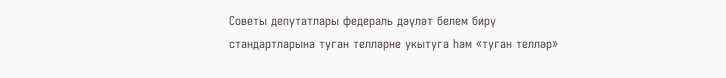Советы депутатлары федераль дәүләт белем бирү стандартларына туган телләрне укытуга һәм «туган телләр»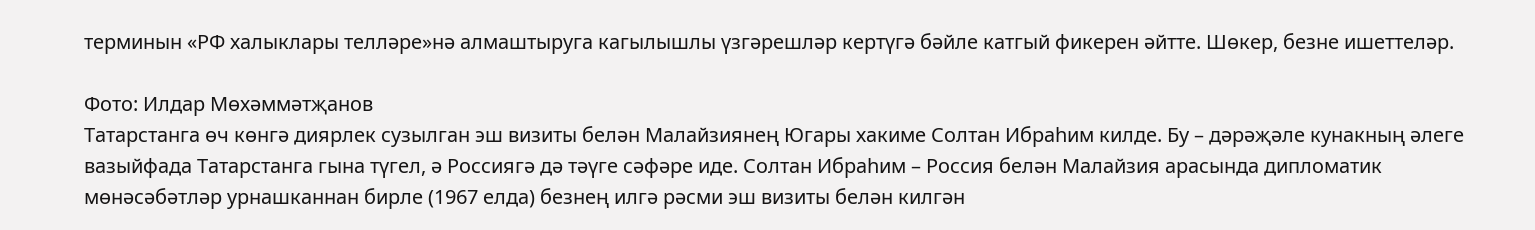терминын «РФ халыклары телләре»нә алмаштыруга кагылышлы үзгәрешләр кертүгә бәйле катгый фикерен әйтте. Шөкер, безне ишеттеләр.

Фото: Илдар Мөхәммәтҗанов
Татарстанга өч көнгә диярлек сузылган эш визиты белән Малайзиянең Югары хакиме Солтан Ибраһим килде. Бу – дәрәҗәле кунакның әлеге вазыйфада Татарстанга гына түгел, ә Россиягә дә тәүге сәфәре иде. Солтан Ибраһим – Россия белән Малайзия арасында дипломатик мөнәсәбәтләр урнашканнан бирле (1967 елда) безнең илгә рәсми эш визиты белән килгән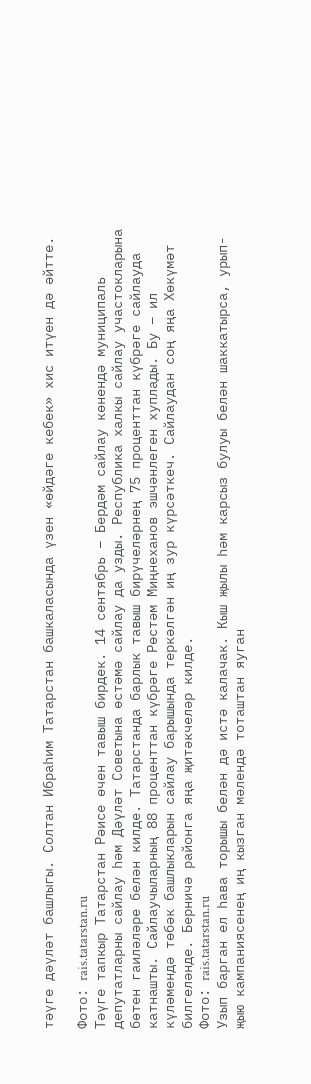тәүге дәүләт башлыгы. Солтан Ибраһим Татарстан башкаласында үзен «өйдәге кебек» хис итүен дә әйтте.

Фото: rais.tatarstan.ru
Тәүге тапкыр Татарстан Рәисе өчен тавыш бирдек. 14 сентябрь – Бердәм сайлау көнендә муниципаль депутатларны сайлау һәм Дәүләт Советына өстәмә сайлау да узды. Республика халкы сайлау участокларына бөтен гаиләләре белән килде. Татарстанда барлык тавыш бирүчеләрнең 75 проценттан күбрәге сайлауда катнашты. Сайлаучыларның 88 проценттан күбрәге Рөстәм Миңнеханов эшчәнлеген хуплады. Бу – ил күләмендә төбәк башлыкларын сайлау барышында теркәлгән иң зур күрсәткеч. Сайлаудан соң яңа Хөкүмәт билгеләнде. Берничә районга яңа җитәкчеләр килде.
Фото: rais.tatarstan.ru
Узып барган ел һава торышы белән дә истә калачак. Кыш җылы һәм карсыз булуы белән шаккатырса, урып-җыю кампаниясенең иң кызган мәлендә тоташтан яуган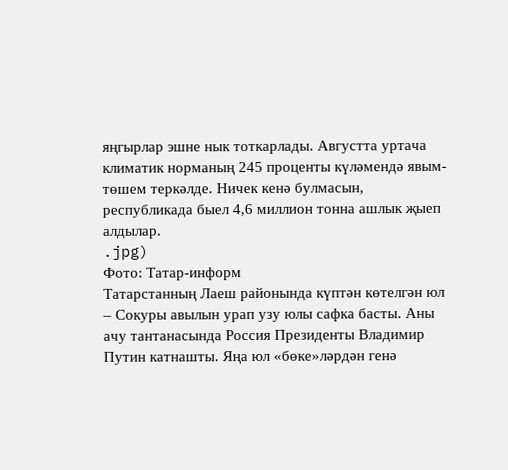яңгырлар эшне нык тоткарлады. Августта уртача климатик норманың 245 проценты күләмендә явым-төшем теркәлде. Ничек кенә булмасын, республикада быел 4,6 миллион тонна ашлык җыеп алдылар.
.jpg)
Фото: Татар-информ
Татарстанның Лаеш районында күптән көтелгән юл – Сокуры авылын урап узу юлы сафка басты. Аны ачу тантанасында Россия Президенты Владимир Путин катнашты. Яңа юл «бөке»ләрдән генә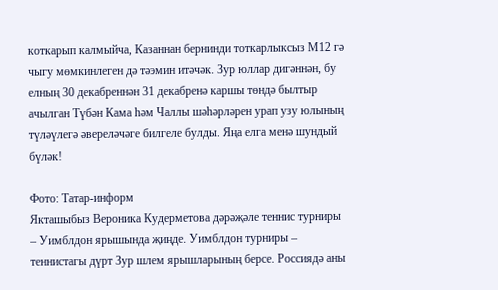коткарып калмыйча, Казаннан бернинди тоткарлыксыз М12 гә чыгу мөмкинлеген дә тәэмин итәчәк. Зур юллар дигәннән, бу елның 30 декабреннән 31 декабренә каршы төндә былтыр ачылган Түбән Кама һәм Чаллы шәһәрләрен урап узу юлының түләүлегә әвереләчәге билгеле булды. Яңа елга менә шундый бүләк!

Фото: Татар-информ
Якташыбыз Вероника Кудерметова дәрәҗәле теннис турниры – Уимблдон ярышында җиңде. Уимблдон турниры – теннистагы дүрт Зур шлем ярышларының берсе. Россиядә аны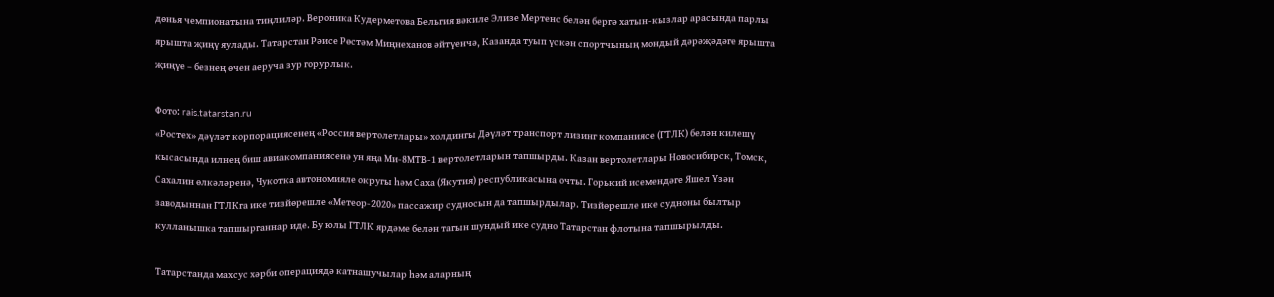дөнья чемпионатына тиңлиләр. Вероника Кудерметова Бельгия вәкиле Элизе Мертенс белән бергә хатын-кызлар арасында парлы ярышта җиңү яулады. Татарстан Рәисе Рөстәм Миңнеханов әйтүенчә, Казанда туып үскән спортчының мондый дәрәҗәдәге ярышта җиңүе – безнең өчен аеруча зур горурлык.

Фото: rais.tatarstan.ru
«Ростех» дәүләт корпорациясенең «Россия вертолетлары» холдингы Дәүләт транспорт лизинг компаниясе (ГТЛК) белән килешү кысасында илнең биш авиакомпаниясенә ун яңа Ми-8МТВ-1 вертолетларын тапшырды. Казан вертолетлары Новосибирск, Томск, Сахалин өлкәләренә, Чукотка автономияле округы һәм Саха (Якутия) республикасына очты. Горький исемендәге Яшел Үзән заводыннан ГТЛКга ике тизйөрешле «Метеор-2020» пассажир судносын да тапшырдылар. Тизйөрешле ике судноны былтыр кулланышка тапшырганнар иде. Бу юлы ГТЛК ярдәме белән тагын шундый ике судно Татарстан флотына тапшырылды.

Татарстанда махсус хәрби операциядә катнашучылар һәм аларның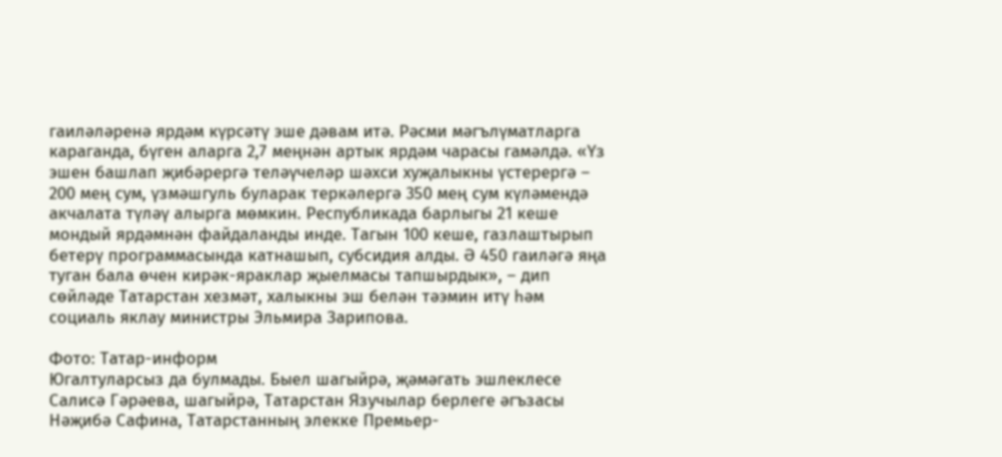гаиләләренә ярдәм күрсәтү эше дәвам итә. Рәсми мәгълүматларга караганда, бүген аларга 2,7 меңнән артык ярдәм чарасы гамәлдә. «Үз эшен башлап җибәрергә теләүчеләр шәхси хуҗалыкны үстерергә – 200 мең сум, үзмәшгуль буларак теркәлергә 350 мең сум күләмендә акчалата түләү алырга мөмкин. Республикада барлыгы 21 кеше мондый ярдәмнән файдаланды инде. Тагын 100 кеше, газлаштырып бетерү программасында катнашып, субсидия алды. Ә 450 гаиләгә яңа туган бала өчен кирәк-яраклар җыелмасы тапшырдык», – дип сөйләде Татарстан хезмәт, халыкны эш белән тәэмин итү һәм социаль яклау министры Эльмира Зарипова.

Фото: Татар-информ
Югалтуларсыз да булмады. Быел шагыйрә, җәмәгать эшлеклесе Салисә Гәрәева, шагыйрә, Татарстан Язучылар берлеге әгъзасы Нәҗибә Сафина, Татарстанның элекке Премьер-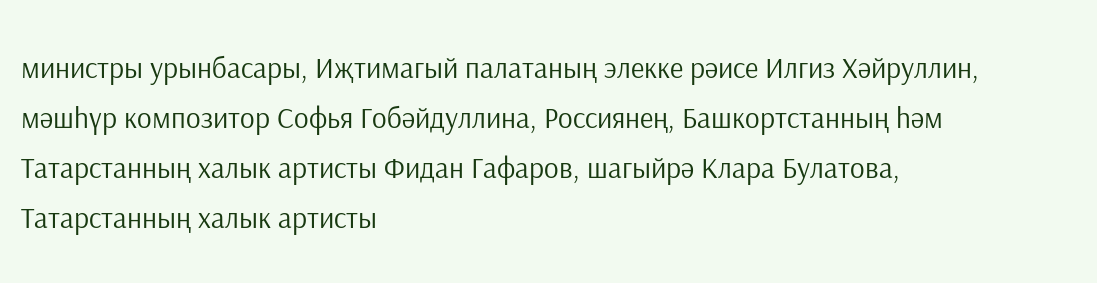министры урынбасары, Иҗтимагый палатаның элекке рәисе Илгиз Хәйруллин, мәшһүр композитор Софья Гобәйдуллина, Россиянең, Башкортстанның һәм Татарстанның халык артисты Фидан Гафаров, шагыйрә Клара Булатова, Татарстанның халык артисты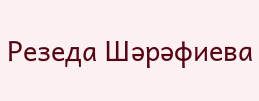Резеда Шәрәфиева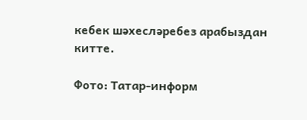кебек шәхесләребез арабыздан китте.

Фото: Татар-информ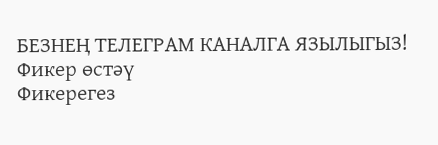БЕЗНЕҢ ТЕЛЕГРАМ КАНАЛГА ЯЗЫЛЫГЫЗ!
Фикер өстәү
Фикерегез